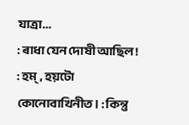যাত্ৰা...
: ৰাধা যেন দোষী আছিল! : হম্, হয়টো কোনোবাখিনীত। : কিন্তু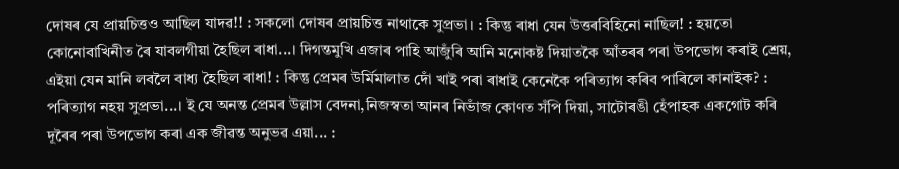দোষৰ যে প্ৰায়চিত্তও আছিল যাদৱ!! : সকলো দোষৰ প্ৰায়চিত্ত নাথাকে সুপ্ৰভা। : কিন্তু ৰাধা যেন উত্তৰবিহিনো নাছিল! : হয়তো কোনোবাখিনীত ৰৈ যাবলগীয়া হৈছিল ৰাধা...। দিগন্তমুখি এজাৰ পাহি আজুঁৰি আনি মনোকষ্ট দিয়াতকৈ আঁতৰৰ পৰা উপভোগ কৰাই শ্ৰেয়, এইয়া যেন মানি লবলৈ বাধ্য হৈছিল ৰাধা! : কিন্তু প্ৰেমৰ উৰ্মিমালাত দোঁ খাই পৰা ৰাধাই কেনেকৈ পৰিত্যাগ কৰিব পাৰিলে কানাইক? : পৰিত্যাগ নহয় সুপ্ৰভা...। ই যে অনন্ত প্ৰেমৰ উল্লাস বেদনা,নিজস্বতা আনৰ নিভাঁজ কোণত সঁপি দিয়া, সাটোৰঙী হেঁপাহক একগোট কৰি দূৰৈৰ পৰা উপভোগ কৰা এক জীৱন্ত অনুভৱ এয়া... :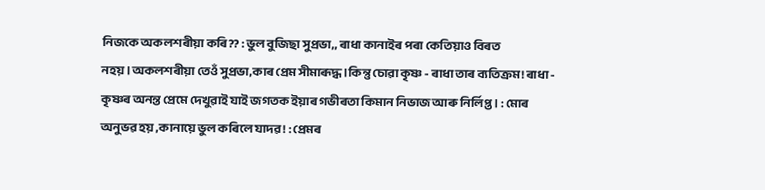নিজকে অকলশৰীয়া কৰি?? : ভুল বুজিছা সুপ্ৰভা,, ৰাধা কানাইৰ পৰা কেতিয়াও বিৰত নহয়।অকলশৰীয়া তেওঁ সুপ্ৰভা,কাৰ প্ৰেম সীমাৰূদ্ধ।কিন্তু চোৱা কৃষ্ণ - ৰাধা তাৰ ব্যতিক্ৰম! ৰাধা - কৃষ্ণৰ অনন্ত প্ৰেমে দেখুৱাই যাই জগতক ইয়াৰ গভীৰতা কিমান নিভাজ আৰু নিৰ্লিপ্ত। : মোৰ অনুভৱ হয় ,কানায়ে ভুল কৰিলে যাদৱ! : প্ৰেমৰ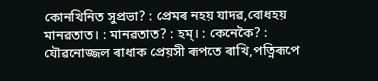কোনখিনিত সুপ্ৰভা? : প্ৰেমৰ নহয় যাদৱ,বোধহয় মানৱতাত। : মানৱতাত? : হম্। : কেনেকৈ? : যৌৱনোজ্জল ৰাধাক প্ৰেয়সী ৰূপতে ৰাখি,পত্নিৰূপে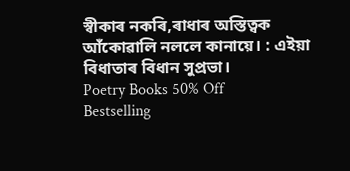স্বীকাৰ নকৰি,ৰাধাৰ অস্তিত্বক আঁকোৱালি নললে কানায়ে। : এইয়া বিধাতাৰ বিধান সুপ্ৰভা।
Poetry Books 50% Off
Bestselling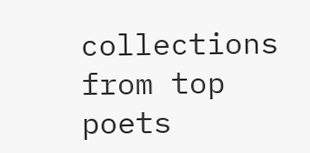collections from top poets